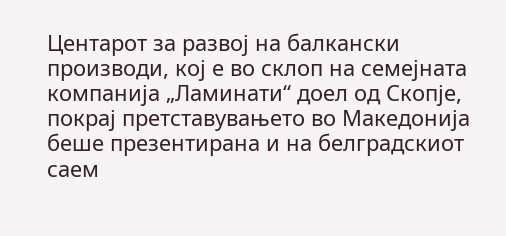Центарот за развој на балкански производи, кој е во склоп на семејната компанија „Ламинати“ доел од Скопје, покрај претставувањето во Македонија беше презентирана и на белградскиот саем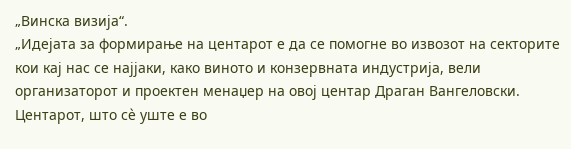„Винска визија“.
„Идејата за формирање на центарот е да се помогне во извозот на секторите кои кај нас се најјаки, како виното и конзервната индустрија, вели организаторот и проектен менаџер на овој центар Драган Вангеловски.
Центарот, што сѐ уште е во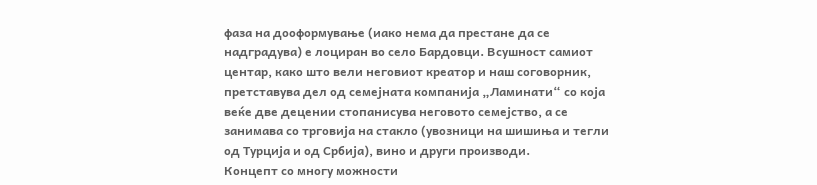фаза на дооформување (иако нема да престане да се надградува) е лоциран во село Бардовци. Всушност самиот центар, како што вели неговиот креатор и наш соговорник, претставува дел од семејната компанија „Ламинати“ со која веќе две децении стопанисува неговото семејство, а се занимава со трговија на стакло (увозници на шишиња и тегли од Турција и од Србија), вино и други производи.
Концепт со многу можности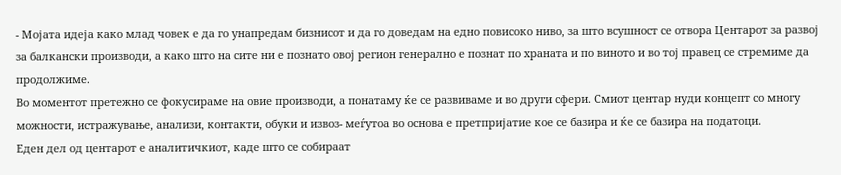- Мојата идеја како млад човек е да го унапредам бизнисот и да го доведам на едно повисоко ниво, за што всушност се отвора Центарот за развој за балкански производи, а како што на сите ни е познато овој регион генерално е познат по храната и по виното и во тој правец се стремиме да продолжиме.
Во моментот претежно се фокусираме на овие производи, а понатаму ќе се развиваме и во други сфери. Смиот центар нуди концепт со многу можности, истражување, анализи, контакти, обуки и извоз- меѓутоа во основа е претпријатие кое се базира и ќе се базира на податоци.
Еден дел од центарот е аналитичкиот, каде што се собираат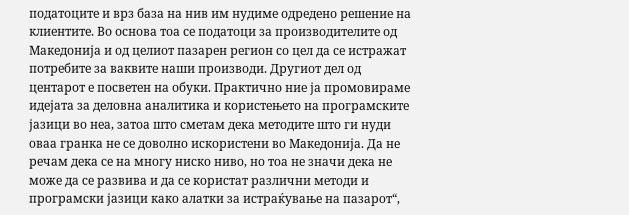податоците и врз база на нив им нудиме одредено решение на клиентите. Во основа тоа се податоци за производителите од Македонија и од целиот пазарен регион со цел да се истражат потребите за ваквите наши производи. Другиот дел од центарот е посветен на обуки. Практично ние ја промовираме идејата за деловна аналитика и користењето на програмските јазици во неа, затоа што сметам дека методите што ги нуди оваа гранка не се доволно искористени во Македонија. Да не речам дека се на многу ниско ниво, но тоа не значи дека не може да се развива и да се користат различни методи и програмски јазици како алатки за истраќување на пазарот“,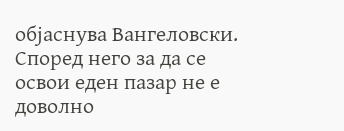објаснува Вангеловски.
Според него за да се освои еден пазар не е доволно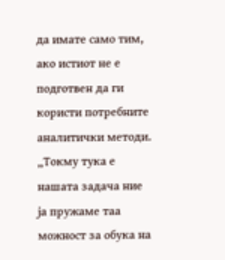да имате само тим, ако истиот не е подготвен да ги користи потребните аналитички методи. „Токму тука е нашата задача ние ја пружаме таа можност за обука на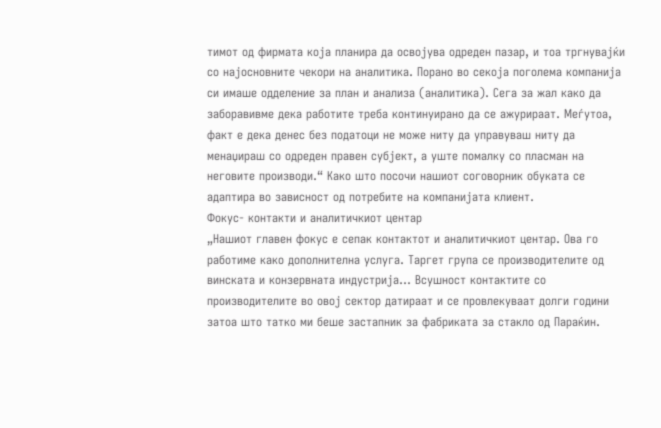тимот од фирмата која планира да освојува одреден пазар, и тоа тргнувајќи со најосновните чекори на аналитика. Порано во секоја поголема компанија си имаше одделение за план и анализа (аналитика). Сега за жал како да заборавивме дека работите треба континуирано да се ажурираат. Меѓутоа, факт е дека денес без податоци не може ниту да управуваш ниту да менаџираш со одреден правен субјект, а уште помалку со пласман на неговите производи.“ Како што посочи нашиот соговорник обуката се адаптира во зависност од потребите на компанијата клиент.
Фокус- контакти и аналитичкиот центар
„Нашиот главен фокус е сепак контактот и аналитичкиот центар. Ова го работиме како дополнителна услуга. Таргет група се производителите од винската и конзервната индустрија... Всушност контактите со производителите во овој сектор датираат и се провлекуваат долги години затоа што татко ми беше застапник за фабриката за стакло од Параќин.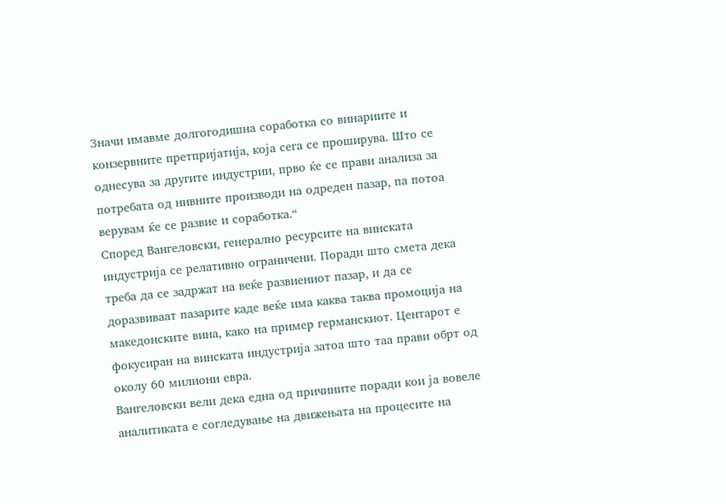Значи имавме долгогодишна соработка со винариите и конзервните претпријатија, која сега се проширува. Што се однесува за другите индустрии, прво ќе се прави анализа за потребата од нивните производи на одреден пазар, па потоа верувам ќе се развие и соработка.“
Според Вангеловски, генерално ресурсите на винската индустрија се релативно ограничени. Поради што смета дека треба да се задржат на веќе развиениот пазар, и да се доразвиваат пазарите каде веќе има каква таква промоција на македонските вина, како на пример германскиот. Центарот е фокусиран на винската индустрија затоа што таа прави обрт од околу 60 милиони евра.
Вангеловски вели дека една од причините поради кои ја вовеле аналитиката е согледување на движењата на процесите на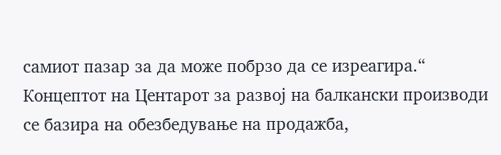самиот пазар за да може побрзо да се изреагира.“
Концептот на Центарот за развој на балкански производи се базира на обезбедување на продажба,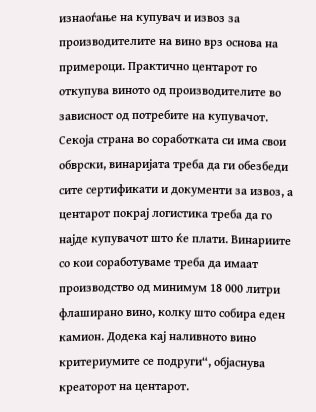изнаоѓање на купувач и извоз за производителите на вино врз основа на примероци. Практично центарот го откупува виното од производителите во зависност од потребите на купувачот. Секоја страна во соработката си има свои обврски, винаријата треба да ги обезбеди сите сертификати и документи за извоз, а центарот покрај логистика треба да го најде купувачот што ќе плати. Винариите со кои соработуваме треба да имаат производство од минимум 18 000 литри флаширано вино, колку што собира еден камион. Додека кај наливното вино критериумите се подруги“, објаснува креаторот на центарот.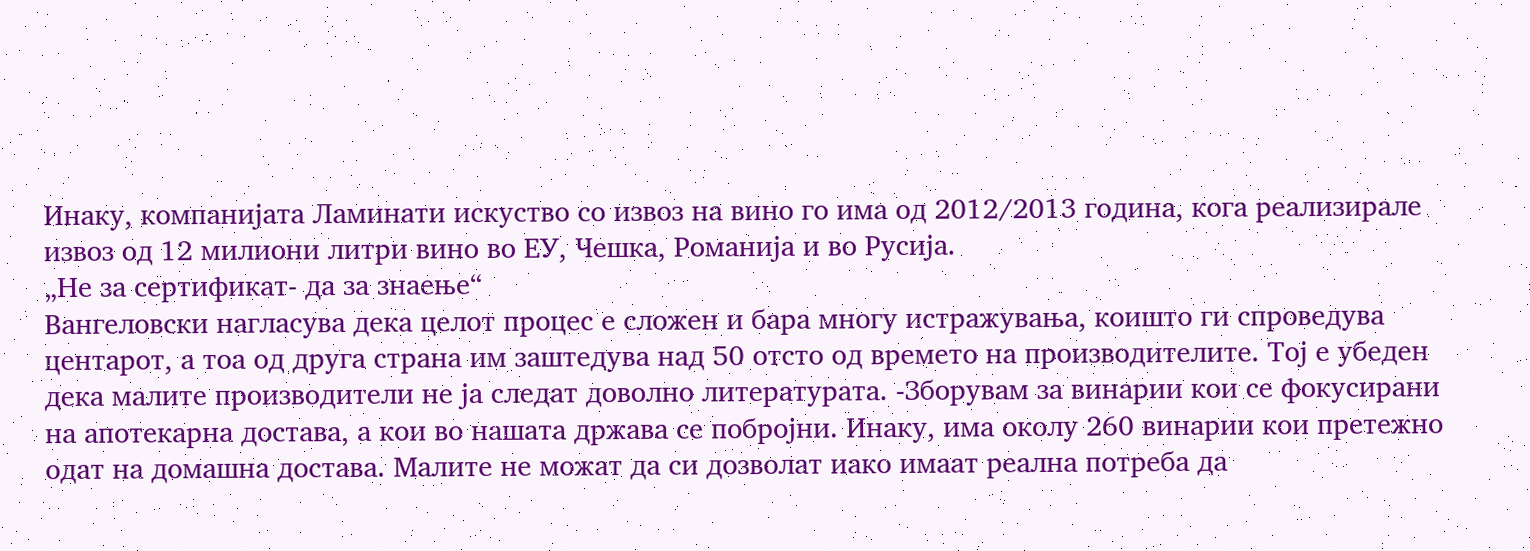Инаку, компанијата Ламинати искуство со извоз на вино го има од 2012/2013 година, кога реализирале извоз од 12 милиони литри вино во ЕУ, Чешка, Романија и во Русија.
„Не за сертификат- да за знаење“
Вангеловски нагласува дека целот процес е сложен и бара многу истражувања, коишто ги спроведува центарот, а тоа од друга страна им заштедува над 50 отсто од времето на производителите. Тој е убеден дека малите производители не ја следат доволно литературата. -Зборувам за винарии кои се фокусирани на апотекарна достава, а кои во нашата држава се побројни. Инаку, има околу 260 винарии кои претежно одат на домашна достава. Малите не можат да си дозволат иако имаат реална потреба да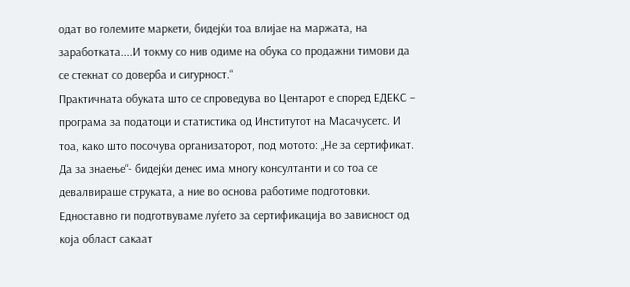одат во големите маркети, бидејќи тоа влијае на маржата, на заработката....И токму со нив одиме на обука со продажни тимови да се стекнат со доверба и сигурност.“
Практичната обуката што се спроведува во Центарот е според ЕДЕКС – програма за податоци и статистика од Институтот на Масачусетс. И тоа, како што посочува организаторот, под мотото: „Не за сертификат. Да за знаење“- бидејќи денес има многу консултанти и со тоа се девалвираше струката, а ние во основа работиме подготовки. Едноставно ги подготвуваме луѓето за сертификација во зависност од која област сакаат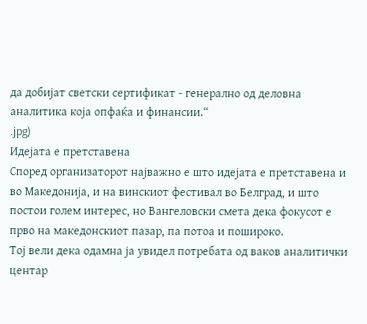да добијат светски сертификат - генерално од деловна аналитика која опфаќа и финансии.“
.jpg)
Идејата е претставена
Според организаторот најважно е што идејата е претставена и во Македонија, и на винскиот фестивал во Белград, и што постои голем интерес, но Вангеловски смета дека фокусот е прво на македонскиот пазар, па потоа и пошироко.
Тој вели дека одамна ја увидел потребата од ваков аналитички центар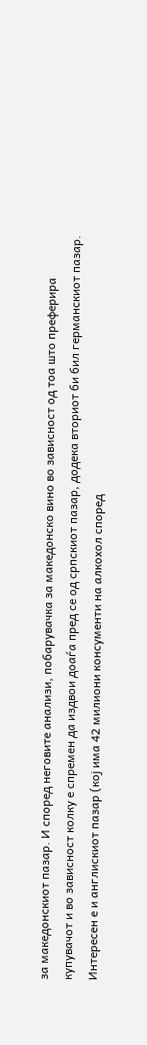за македонскиот пазар. И според неговите анализи, побарувачка за македонско вино во зависност од тоа што преферира купувачот и во зависност колку е спремен да издвои доаѓа пред се од српскиот пазар, додека вториот би бил германскиот пазар. Интересен е и англискиот пазар (кој има 42 милиони консументи на алкохол според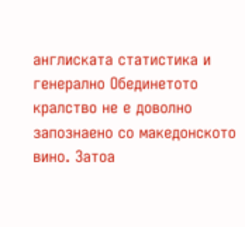англиската статистика и генерално Обединетото кралство не е доволно запознаено со македонското вино. Затоа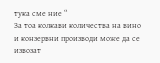тука сме ние “
За тоа колкави количества на вино и конзервни производи може да се извозат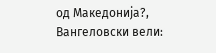од Македонија?, Вангеловски вели: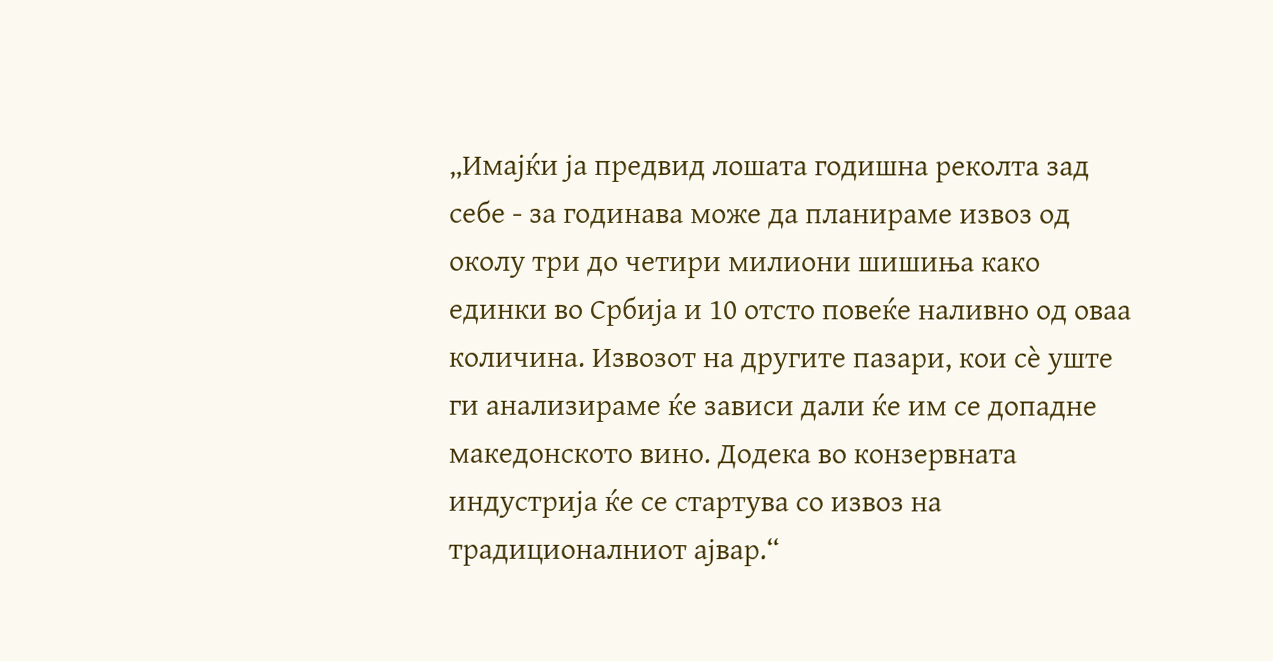„Имајќи ја предвид лошата годишна реколта зад себе - за годинава може да планираме извоз од околу три до четири милиони шишиња како единки во Србија и 10 отсто повеќе наливно од оваа количина. Извозот на другите пазари, кои сѐ уште ги анализираме ќе зависи дали ќе им се допадне македонското вино. Додека во конзервната индустрија ќе се стартува со извоз на традиционалниот ајвар.“